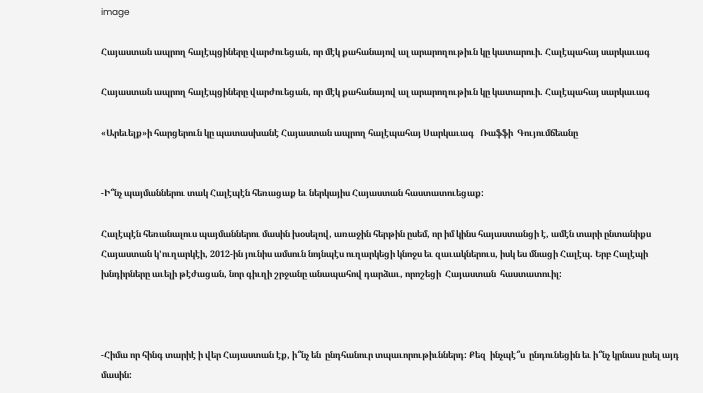image

Հայաստան ապրող հալէպցիները վարժուեցան, որ մէկ քահանայով ալ արարողութիւն կը կատարուի. Հալէպահայ սարկաւագ

Հայաստան ապրող հալէպցիները վարժուեցան, որ մէկ քահանայով ալ արարողութիւն կը կատարուի. Հալէպահայ սարկաւագ

«Արեւելք»ի հարցերուն կը պատասխանէ Հայաստան ապրող հալէպահայ Սարկաւագ   Ռաֆֆի  Գույումճեանը


-Ի՞նչ պայմաններու տակ Հալէպէն հեռացաք եւ ներկայիս Հայաստան հաստատուեցաք:

Հալէպէն հեռանալուս պայմաններու մասին խօսելով, առաջին հերթին ըսեմ, որ իմ կինս հայաստանցի է, ամէն տարի ընտանիքս  Հայաստան կ'ուղարկէի, 2012-ին յունիս ամսուն նոյնպէս ուղարկեցի կնոջս եւ զաւակներուս, իսկ ես մնացի Հալէպ. Երբ Հալէպի խնդիրները աւելի թէժացան, նոր գիւղի շրջանը անապահով դարձաւ, որոշեցի  Հայաստան  հաստատուիլ:



-Հիմա որ հինգ տարիէ ի վեր Հայաստան էք, ի՞նչ են  ընդհանուր տպաւորութիւններդ: Քեզ  ինչպէ՞ս  ընդունեցին եւ ի՞նչ կրնաս ըսել այդ մասին: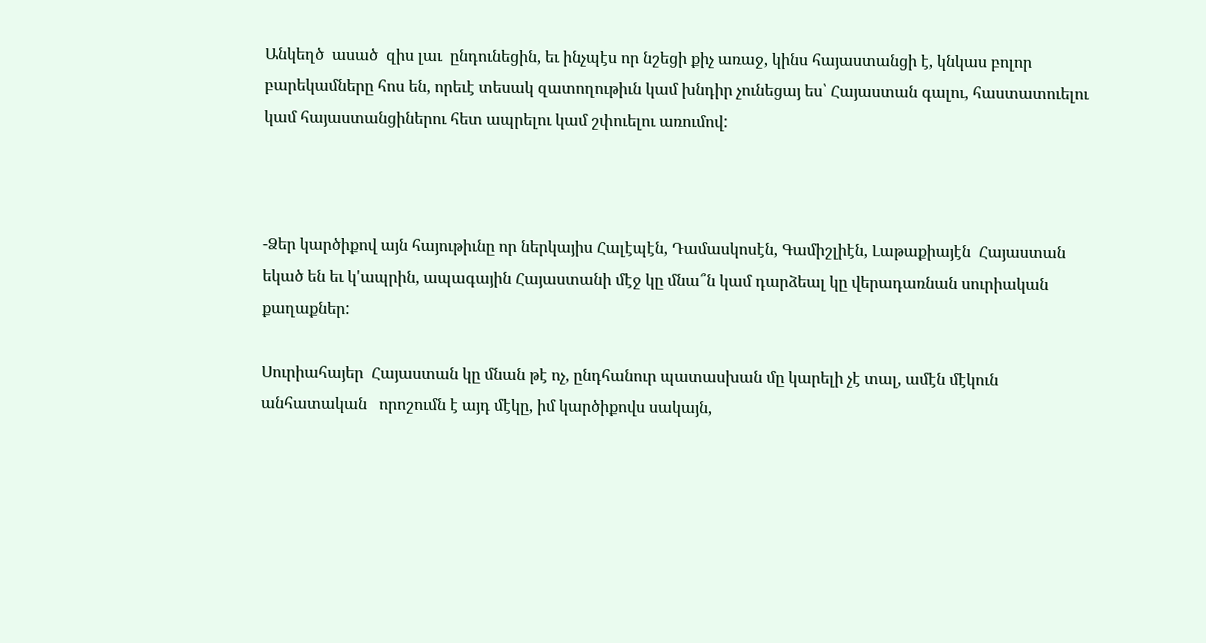Անկեղծ  ասած  զիս լաւ  ընդունեցին, եւ ինչպէս որ նշեցի քիչ առաջ, կինս հայաստանցի է, կնկաս բոլոր բարեկամները հոս են, որեւէ տեսակ զատողութիւն կամ խնդիր չունեցայ ես՝ Հայաստան գալու, հաստատուելու կամ հայաստանցիներու հետ ապրելու կամ շփուելու առումով:



-Ձեր կարծիքով այն հայութիւնը որ ներկայիս Հալէպէն, Դամասկոսէն, Գամիշլիէն, Լաթաքիայէն  Հայաստան եկած են եւ կ'ապրին, ապագային Հայաստանի մէջ կը մնա՞ն կամ դարձեալ կը վերադառնան սուրիական քաղաքներ:

Սուրիահայեր  Հայաստան կը մնան թէ ոչ, ընդհանուր պատասխան մը կարելի չէ տալ, ամէն մէկուն անհատական   որոշումն է այդ մէկը, իմ կարծիքովս սակայն,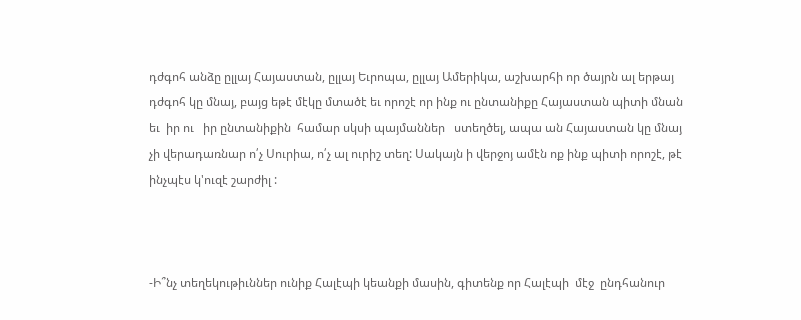դժգոհ անձը ըլլայ Հայաստան, ըլլայ Եւրոպա, ըլլայ Ամերիկա, աշխարհի որ ծայրն ալ երթայ դժգոհ կը մնայ, բայց եթէ մէկը մտածէ եւ որոշէ որ ինք ու ընտանիքը Հայաստան պիտի մնան եւ  իր ու   իր ընտանիքին  համար սկսի պայմաններ   ստեղծել, ապա ան Հայաստան կը մնայ  չի վերադառնար ո՛չ Սուրիա, ո՛չ ալ ուրիշ տեղ: Սակայն ի վերջոյ ամէն ոք ինք պիտի որոշէ, թէ ինչպէս կ'ուզէ շարժիլ :



-Ի՞նչ տեղեկութիւններ ունիք Հալէպի կեանքի մասին, գիտենք որ Հալէպի  մէջ  ընդհանուր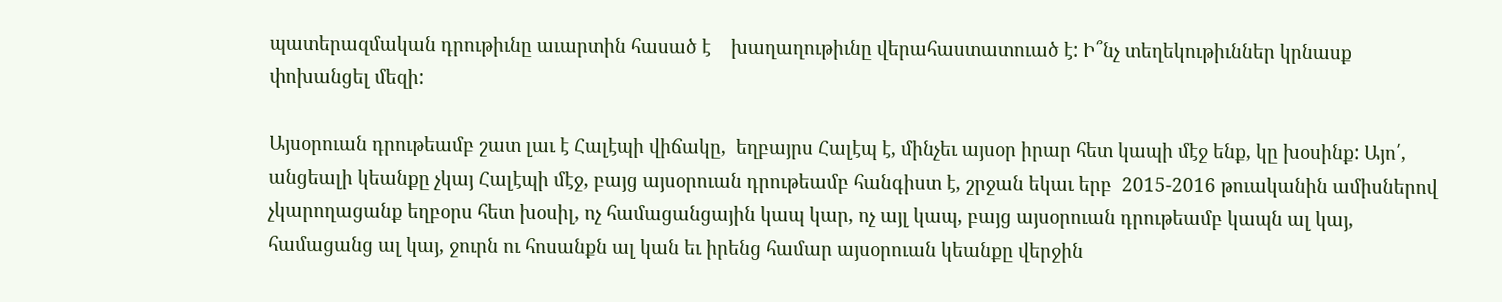պատերազմական դրութիւնը աւարտին հասած է    խաղաղութիւնը վերահաստատուած է: Ի՞նչ տեղեկութիւններ կրնասք փոխանցել մեզի:

Այսօրուան դրութեամբ շատ լաւ է Հալէպի վիճակը,  եղբայրս Հալէպ է, մինչեւ այսօր իրար հետ կապի մէջ ենք, կը խօսինք: Այո՛,  անցեալի կեանքը չկայ Հալէպի մէջ, բայց այսօրուան դրութեամբ հանգիստ է, շրջան եկաւ երբ  2015-2016 թուականին ամիսներով չկարողացանք եղբօրս հետ խօսիլ, ոչ համացանցային կապ կար, ոչ այլ կապ, բայց այսօրուան դրութեամբ կապն ալ կայ, համացանց ալ կայ, ջուրն ու հոսանքն ալ կան եւ իրենց համար այսօրուան կեանքը վերջին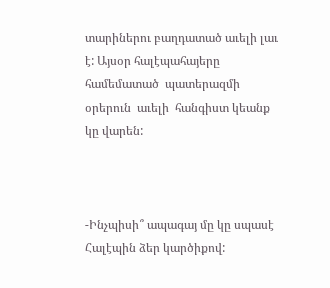տարիներու բաղդատած աւելի լաւ է: Այսօր հալէպահայերը  համեմատած  պատերազմի օրերուն  աւելի  հանգիստ կեանք  կը վարեն:



-Ինչպիսի՞ ապագայ մը կը սպասէ Հալէպին ձեր կարծիքով: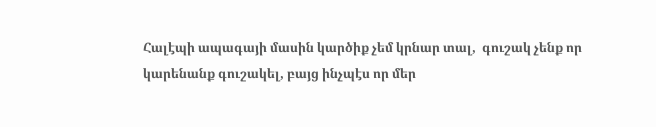Հալէպի ապագայի մասին կարծիք չեմ կրնար տալ,  գուշակ չենք որ կարենանք գուշակել, բայց ինչպէս որ մեր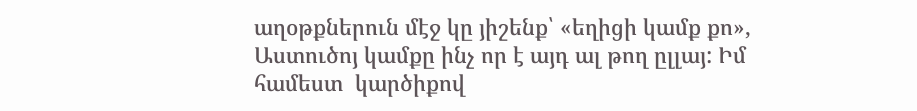աղօթքներուն մէջ կը յիշենք՝ «եղիցի կամք քո», Աստուծոյ կամքը ինչ որ է այդ ալ թող ըլլայ: Իմ  համեստ  կարծիքով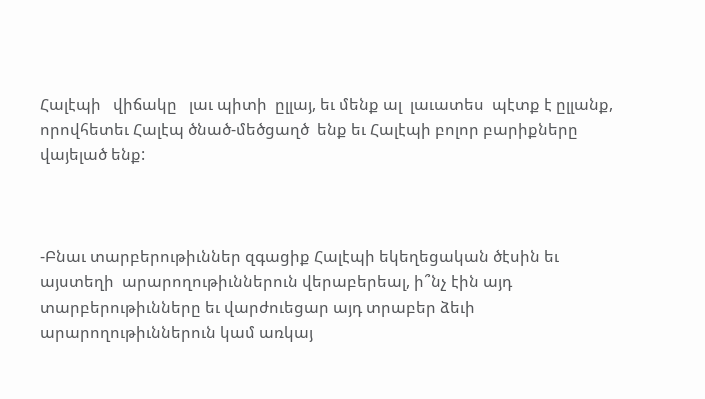Հալէպի   վիճակը   լաւ պիտի  ըլլայ, եւ մենք ալ  լաւատես  պէտք է ըլլանք, որովհետեւ Հալէպ ծնած-մեծցաղծ  ենք եւ Հալէպի բոլոր բարիքները վայելած ենք:



-Բնաւ տարբերութիւններ զգացիք Հալէպի եկեղեցական ծէսին եւ այստեղի  արարողութիւններուն վերաբերեալ, ի՞նչ էին այդ տարբերութիւնները եւ վարժուեցար այդ տրաբեր ձեւի արարողութիւններուն կամ առկայ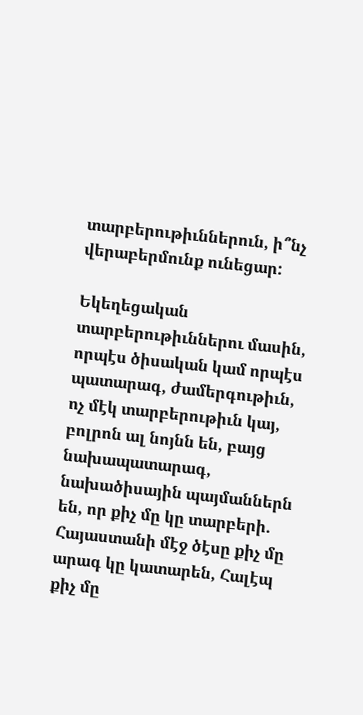տարբերութիւններուն, ի՞նչ վերաբերմունք ունեցար:

Եկեղեցական տարբերութիւններու մասին, որպէս ծիսական կամ որպէս պատարագ, ժամերգութիւն, ոչ մէկ տարբերութիւն կայ,  բոլրոն ալ նոյնն են, բայց նախապատարագ, նախածիսային պայմաններն են, որ քիչ մը կը տարբերի. Հայաստանի մէջ ծէսը քիչ մը արագ կը կատարեն, Հալէպ քիչ մը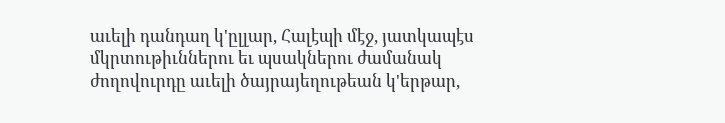աւելի դանդաղ կ'ըլլար, Հալէպի մէջ, յատկապէս մկրտութիւններու եւ պսակներու ժամանակ ժողովուրդը աւելի ծայրայեղութեան կ'երթար,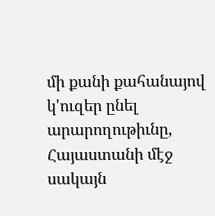մի քանի քահանայով կ'ուզեր ընել արարողութիւնը, Հայաստանի մէջ սակայն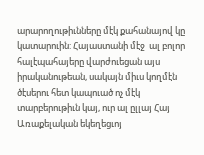արարողութիւնները մէկ քահանայով կը կատարուին: Հայաստանի մէջ  ալ բոլոր հալէպահայերը վարժուեցան այս իրականութեան, սակայն միւս կողմէն ծէսերու հետ կապուած ոչ մէկ տարբերութիւն կայ, ուր ալ ըլլայ Հայ Առաքելական եկեղեցւոյ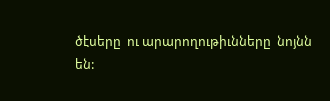ծէսերը  ու արարողութիւնները  նոյնն են: